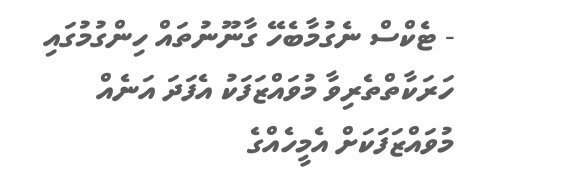- ޓެކްސް ނެގުމާބެހޭ ގާނޫނުތައް ހިންގުމުގައި ހަރަކާތްތެރިވާ މުވައްޒަފަކު އެފަދަ އަނެއް މުވައްޒަފަކަށް އެމީހެއްގެ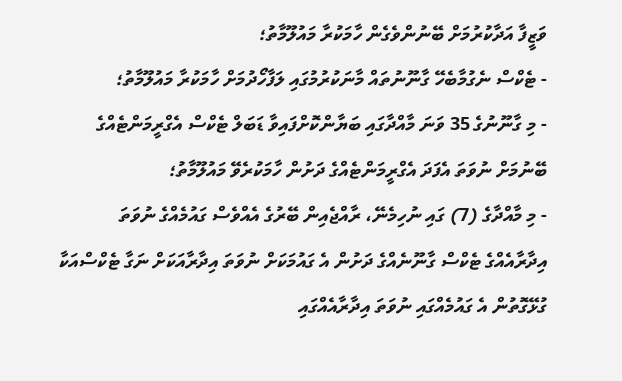ވަޒީފާ އަދާކުރުމަށް ބޭނުންވެގެން ހާމަކުރާ މައުލޫމާތު؛
- ޓެކްސް ނެގުމާބެހޭ ގާނޫނުތައް މާނަކުރުމުގައި ލަފާހޯދުމަށް ހާމަކުރާ މައުލޫމާތު؛
- މި ގާނޫނުގެ 35 ވަނަ މާއްދާގައި ބަޔާންކޮށްފައިވާ ޑަބަލް ޓެކްސް އެގްރީމަންޓެއްގެ ބޭނުމަށް ނުވަތަ އެފަދަ އެގްރީމަންޓެއްގެ ދަށުން ހާމަކުރެވޭ މައުލޫމާތު؛
- މި މާއްދާގެ (7) ގައި ނުހިމެނޭ، ރާއްޖެއިން ބޭރުގެ އެއްވެސް ގައުމެއްގެ ނުވަތަ އިދާރާއެއްގެ ޓެކްސް ގާނޫނެއްގެ ދަށުން އެ ގައުމަކަށް ނުވަތަ އިދާރާއަކަށް ނަގާ ޓެކްސްއަކާ ގުޅޭގޮތުން އެ ގައުމެއްގައި ނުވަތަ އިދާރާއެއްގައި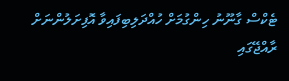ޓެކްސް ގާނޫނު ހިންގުމަށް ހުއްދަލިބިފައިވާ އޮފިށަލުންނަށް ރާއްޖޭގައި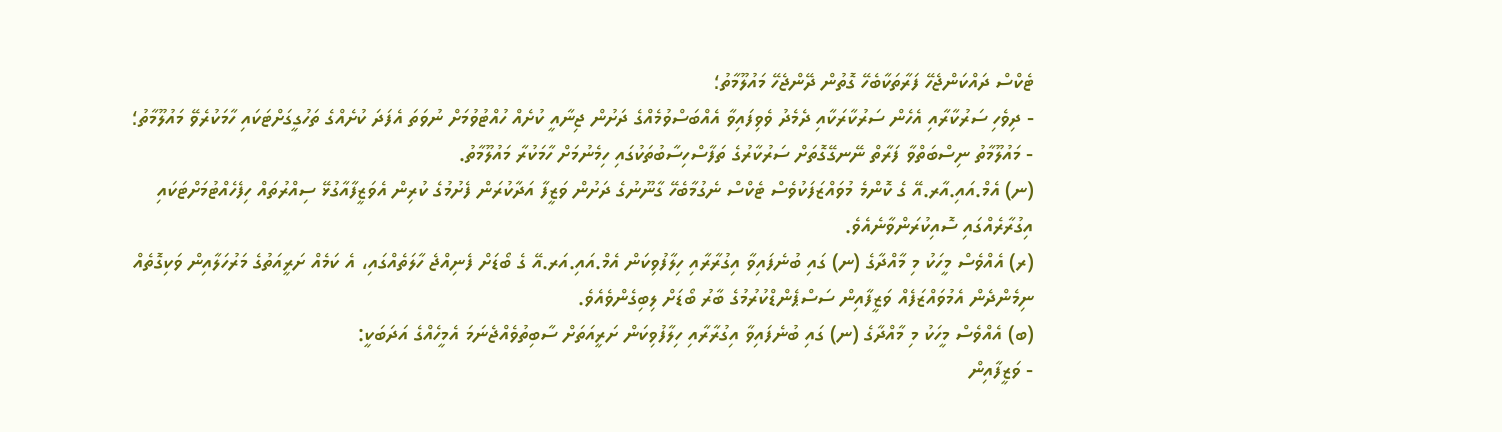ޓެކްސް ދައްކަންޖެހޭ ފަރާތަކާބެހޭ ގޮތުން ދޭންޖެހޭ މައުލޫމާތު؛
- ދިވެހި ސަރުކާރާއި އެހެން ސަރުކާރަކާއި ދެމެދު ވެވިފައިވާ އެއްބަސްވުމެއްގެ ދަށުން ޖިނާއީ ކުށެއް ހުއްޓުވުމަށް ނުވަތަ އެފަދަ ކުށެއްގެ ތަހުގީގަށްޓަކައި ހާމަކުރެވޭ މައުލޫމާތު؛
- މައުލޫމާތު ނިސްބަތްވާ ފަރާތް ނޭނގޭގޮތަށް ސަރުކާރުގެ ތަފާސްހިސާބުތަކުގައި ހިމެނުމަށް ހާމަކުރާ މައުލޫމާތު.
(ނ) އެމް.އައި.އާރ.އޭ ގެ ކޮންމެ މުވައްޒަފަކުވެސް ޓެކްސް ނެގުމާބެހޭ ގާނޫނުގެ ދަށުން ވަޒީފާ އަދާކުރަން ފެށުމުގެ ކުރިން އެވަޒީފާއާގުޅޭ ސިއްރުތައް ހިފެހެއްޓުމަށްޓަކައި އިގުރާރެއްގައި ސޮއިކުރަންވާނެއެވެ.
(ރ) އެއްވެސް މީހަކު މި މާއްދާގެ (ނ) ގައި ބުނެފައިވާ އިގުރާރާއި ހިލާފުވިކަން އެމް.އައި.އަރ.އޭ ގެ ބޯޑަށް ފެނިއްޖެ ހާލަތެއްގައި، އެ ކަމެއް ށަރީއަތުގެ މަރުހަލާއިން ވަކިގޮތެއް ނިމެންދެން އެމުވައްޒަފެއް ވަޒީފާއިން ސަސްޕެންޑްކުރުމުގެ ބާރު ބޯޑަށް ލިބިގެންވެއެވެ.
(ބ) އެއްވެސް މީހަކު މި މާއްދާގެ (ނ) ގައި ބުނެފައިވާ އިގުރާރާއި ހިލާފުވިކަން ށަރީއަތަށް ސާބިތުވެއްޖެނަމަ އެމީހެއްގެ އަދަބަކީ:
- ވަޒީފާއިން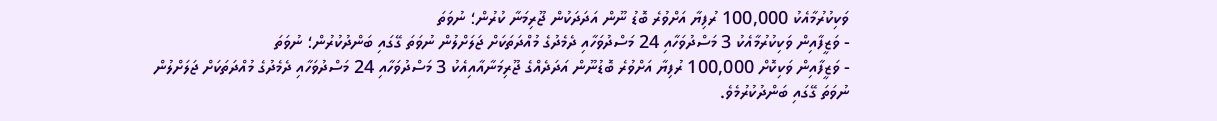ވަކިކުރުމާއެކު 100,000 ރުފިޔާ އަށްވުރެ ބޮޑު ނޫން އަދަދަކުން ޖޫރިމަނާ ކުރުން؛ ނުވަތަ
- ވަޒީފާއިން ވަކިކުރުމާއެކު 3 މަސްދުވަހާއި 24 މަސްދުވަހާއި ދެމެދުގެ މުއްދަތަކަށް ޖަލަށްލުން ނުވަތަ ގޭގައި ބަންދުކުރުން؛ ނުވަތަ
- ވަޒީފާއިން ވަކިކޮށް 100,000 ރުފިޔާ އަށްވުރެ ބޮޑުނޫން އަދަދެއްގެ ޖޫރިމަނާއާއިއެކު 3 މަސްދުވަހާއި 24 މަސްދުވަހާއި ދެމެދުގެ މުއްދަތަކަށް ޖަލަށްލުން ނުވަތަ ގޭގައި ބަންދުކުރުމެވެ.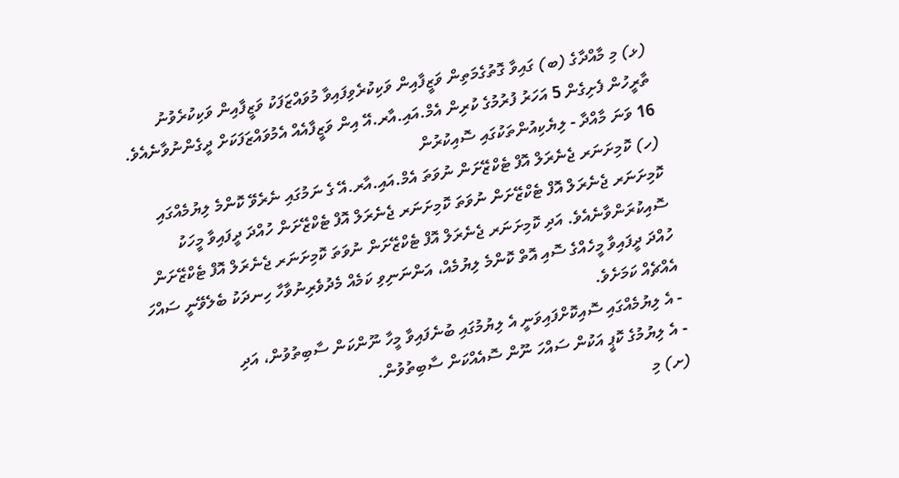(ޅ) މި މާއްދާގެ (ބ) ގައިވާ ގޮތުގެމަތިން ވަޒީފާއިން ވަކިކުރެވިފައިވާ މުވައްޒަފަކު ވަޒީފާއިން ވަކިކުރެވުނު ތާރީހުން ފެށިގެން 5 އަހަރު ފުރުމުގެ ކުރިން އެމް.އައި.އާރ.އޭ އިން ވަޒީފާއެއް އެމުވައްޒަފަކަށް ދީގެންނުވާނެއެވެ.
16 ވަނަ މާއްދާ - ލިޔެކިއުންތަކުގައި ސޮއިކުރުން
(ހ) ކޮމިށަނަރ ޖެނެރަލް އޮފް ޓެކްޒޭށަން ނުވަތަ އެމް.އައި.އާރ.އޭ ގެ ނަމުގައި ނެރެވޭ ކޮންމެ ލިޔުމެއްގައި ކޮމިށަނަރ ޖެނެރަލް އޮފް ޓެކްޒޭށަން ނުވަތަ ކޮމިށަނަރ ޖެނެރަލް އޮފް ޓެކްޒޭށަން ހުއްދަ ދީފައިވާ މީހަކު ސޮއިކުރަންވާނެއެވެ. އަދި ކޮމިށަނަރ ޖެނެރަލް އޮފް ޓެކްޒޭށަން ނުވަތަ ކޮމިށަނަރ ޖެނެރަލް އޮފް ޓެކްޒޭށަން ހުއްދަ ދީފައިވާ މީހެއްގެ ސޮއި އޮތް ކޮންމެ ލިޔުމެއް، އަންނަނިވި ކަމެއް މެދުވެރިނުވާހާ ހިނދަކު ބެލެވޭނީ ސައްހަ އެއްޗެއް ކަމަށެވެ.
- އެ ލިޔުމެއްގައި ސޮއިކޮށްފައިވަނީ އެ ލިޔުމުގައި ބުނެފައިވާ މީހާ ނޫންކަން ސާބިތުވުން، އަދި
- އެ ލިޔުމުގެ ކޮޕީ އަކުން ސައްހަ ނޫން ސޮއެއްކަން ސާބިތުވުން.
(ށ) މި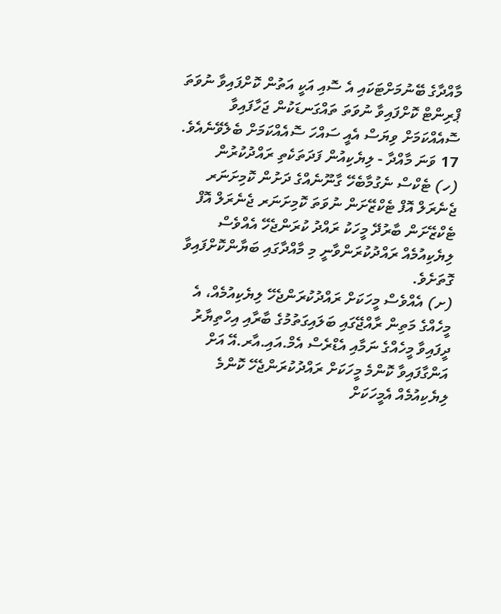މާއްދާގެ ބޭނުމަށްޓަކައި އެ ސޮއި އަކީ އަތުން ކޮށްފައިވާ ނުވަތަ ޕްރިންޓް ކޮށްފައިވާ ނުވަތަ ތައްގަނޑަކުން ޖަހާފައިވާ ސޮއެއްކަމަށް ވިޔަސް އެއީ ސައްހަ ސޮއެއްކަމަށް ބެލެވޭނެއެވެ.
17 ވަނަ މާއްދާ - ލިޔެކިއުން ފަދަތަކެތި ރައްދުކުރުން
(ހ) ޓެކްސް ނެގުމާބެހޭ ގާނޫނެއްގެ ދަށުން ކޮމިށަނަރ ޖެނެރަލް އޮފް ޓެކްޒޭށަން ނުވަތަ ކޮމިށަނަރ ޖެނެރަލް އޮފް ޓެކްޒޭށަން ބާރުދޭ މީހަކު ރައްދު ކުރަންޖެހޭ އެއްވެސް ލިޔެކިއުމެއް ރައްދުކުރަންވާނީ މި މާއްދާގައި ބަޔާންކޮށްފައިވާ ގޮތަށެވެ.
(ށ) އެއްވެސް މީހަކަށް ރައްދުކުރަންޖެހޭ ލިޔެކިއުމެއް، އެ މީހެއްގެ މަތިން ރާއްޖޭގައި ބަލައިގަތުމުގެ ބާރާއި އިހްތިޔާރު ދީފައިވާ މީހެއްގެ ނަމާއި އެޑްރެސް އެމް.އައި.އާރ.އޭ އަށް އަންގާފައިވާ ކޮންމެ މީހަކަށް ރައްދުކުރަންޖެހޭ ކޮންމެ ލިޔެކިއުމެއް އެމީހަކަށް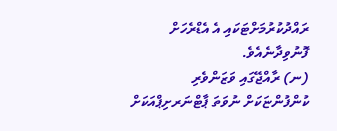ރައްދުކުރުމަށްޓަކައި އެ އެޑްރެހަށް ފޮނުވިދާނެއެވެ.
(ނ) ރާއްޖޭގައި ވަޒަންވެރި ކުންފުންޏަކަށް ނުވަތަ ޕާޓްނަރށިޕްއަކަށް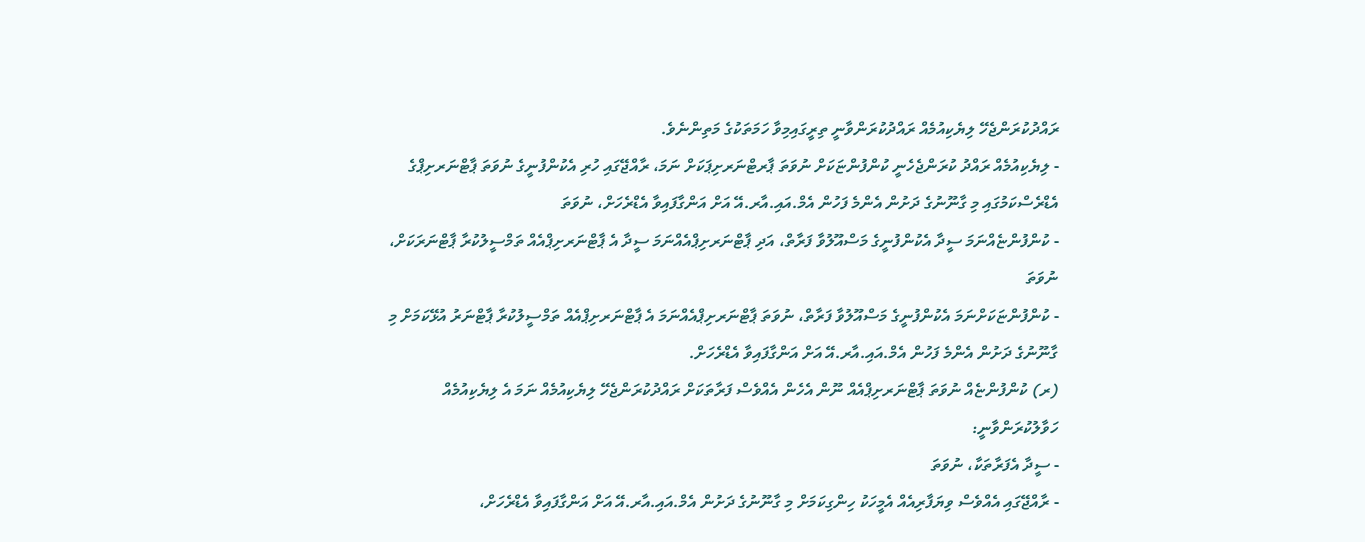ރައްދުކުރަންޖެހޭ ލިޔެކިއުމެއް ރައްދުކުރަންވާނީ ތިރީގައިމިވާ ހަމަތަކުގެ މަތިންނެވެ.
- ލިޔެކިއުމެއް ރައްދު ކުރަންޖެހެނީ ކުންފުންޏަކަށް ނުވަތަ ޕާރޓްނަރށިޕަކަށް ނަމަ، ރާއްޖޭގައި ހުރި އެކުންފުނީގެ ނުވަތަ ޕާޓްނަރށިޕްގެ އެޑްރެސްކަމުގައި މި ގާނޫނުގެ ދަށުން އެންމެ ފަހުން އެމް.އައި.އާރ.އޭ އަށް އަންގާފައިވާ އެޑްރެހަށް، ނުވަތަ
- ކުންފުންޏެއްނަމަ ސީދާ އެކުންފުނީގެ މަސްއޫލުވާ ފަރާތް، އަދި ޕާޓްނަރށިޕްއެއްނަމަ ސީދާ އެ ޕާޓްނަރށިޕްއެއް ތަމްސީލުކުރާ ޕާޓްނަރަކަށް، ނުވަތަ
- ކުންފުންޏަކަށްނަމަ އެކުންފުނީގެ މަސްއޫލުވާ ފަރާތް، ނުވަތަ ޕާޓްނަރށިޕްއެއްނަމަ އެ ޕާޓްނަރށިޕްއެއް ތަމްސީލުކުރާ ޕާޓްނަރު އުޅޭކަމަށް މި ގާނޫނުގެ ދަށުން އެންމެ ފަހުން އެމް.އައި.އާރ.އޭ އަށް އަންގާފައިވާ އެޑްރެހަށް.
(ރ) ކުންފުންޏެއް ނުވަތަ ޕާޓްނަރށިޕްއެއް ނޫން އެހެން އެއްވެސް ފަރާތަކަށް ރައްދުކުރަންޖެހޭ ލިޔެކިއުމެއް ނަމަ އެ ލިޔެކިއުމެއް ހަވާލުކުރަންވާނީ:
- ސީދާ އެފަރާތަކާ، ނުވަތަ
- ރާއްޖޭގައި އެއްވެސް ވިޔަފާރިއެއް އެމީހަކު ހިންގިކަމަށް މި ގާނޫނުގެ ދަށުން އެމް.އައި.އާރ.އޭ އަށް އަންގާފައިވާ އެޑްރެހަށް،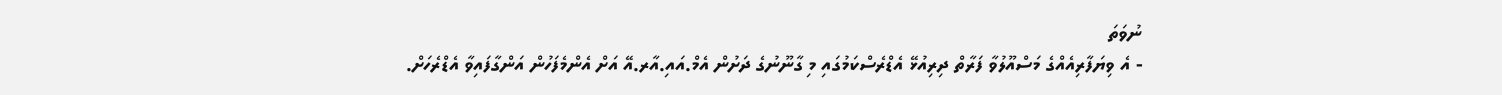ނުވަތަ
- އެ ވިޔަފާރިއެއްގެ މަސްއޫލުވާ ފަރާތް ދިރިއުޅޭ އެޑްރެސްކަމުގައި މި ގާނޫނުގެ ދަށުން އެމް.އައި.އާރ.އޭ އަށް އެންމެފަހުން އަންގާފައިވާ އެޑްރެހަށް.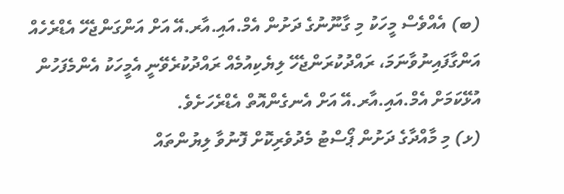(ބ) އެއްވެސް މީހަކު މި ގާނޫނުގެ ދަށުން އެމް.އައި.އާރ.އޭ އަށް އަންގަންޖެހޭ އެޑްރެހެއް އަންގާފައިނުވާނަމަ، ރައްދުކުރަންޖެހޭ ލިޔެކިއުމެއް ރައްދުކުރެވޭނީ އެމީހަކު އެންމެފަހުން އުޅޭކަމަށް އެމް.އައި.އާރ.އޭ އަށް އެނގެންއޮތް އެޑްރެހަށެވެ.
(ޅ) މި މާއްދާގެ ދަށުން ޕޯސްޓު މެދުވެރިކޮށް ފޮނުވާ ލިޔުންތައް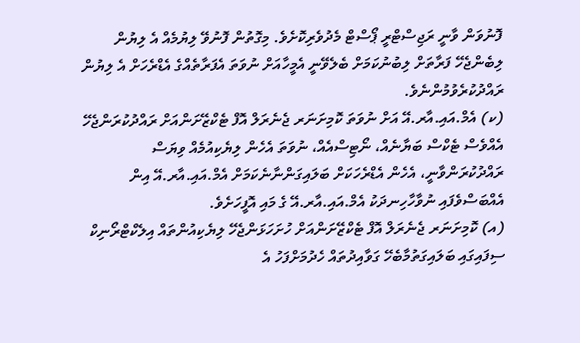ފޮނުވަން ވާނީ ރަޖިސްޓްރީ ޕޯސްޓް މެދުވެރިކޮށެވެ. މިގޮތުން ފޮނުވޭ ލިޔުމެއް އެ ލިޔުން ލިބެންޖެހޭ ފަރާތަށް ލިބުނުކަމަށް ބެލެވޭނީ އެމީހާއަށް ނުވަތަ އެފަރާތެއްގެ އެޑްރެހަށް އެ ލިޔުން ރައްދުކުރެވުމުންނެވެ.
(ކ) އެމް.އައި.އާރ.އޭ އަށް ނުވަތަ ކޮމިށަނަރ ޖެނެރަލް އޮފް ޓެކްޒޭށަންއަށް ރައްދުކުރަންޖެހޭ އެއްވެސް ޓެކްސް ބަޔާނެއް، ނޯޓިސްއެއް، ނުވަތަ އެހެން ލިޔެކިއުމެއް ވިޔަސް ރައްދުކުރަންވާނީ، އެހެން އެޑްރެހަކަށް ބަލައިގަންނާނެކަމަށް އެމް.އައި.އާރ.އޭ އިން އެއްބަސްވެފައި ނުވާހާހިނދަކު އެމް.އައި.އާރ.އޭ ގެ މައި އޮފީހަށެވެ.
(އ) ކޮމިށަނަރ ޖެނެރަލް އޮފް ޓެކްޒޭށަންއަށް ހުށަހަޅަންޖެހޭ ލިޔެކިއުންތައް އިލެކްޓްރޯނިކް ސިފައިގައި ބަލައިގަތުމާބެހޭ ގަވާއިދުތައް ހެދުމަށްފަހު އެ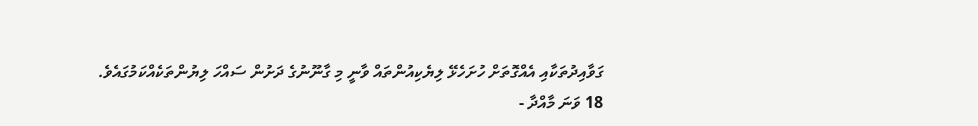ގަވާއިދުތަކާއި އެއްގޮތަށް ހުށަހެޅޭ ލިޔެކިއުންތައް ވާނީ މި ގާނޫނުގެ ދަށުން ސައްހަ ލިޔުންތަކެއްކަމުގައެވެ.
18 ވަނަ މާއްދާ -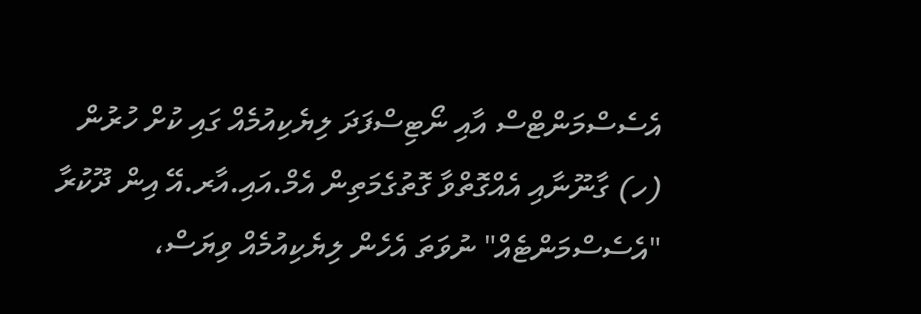އެސެސްމަންޓްސް އާއި ނޯޓިސްފަދަ ލިޔެކިއުމެއް ގައި ކުށް ހުރުން
(ހ) ގާނޫނާއި އެއްގޮތްވާ ގޮތުގެމަތިން އެމް.އައި.އާރ.އޭ އިން ދޫކުރާ "އެސެސްމަންޓެއް" ނުވަތަ އެހެން ލިޔެކިއުމެއް ވިޔަސް،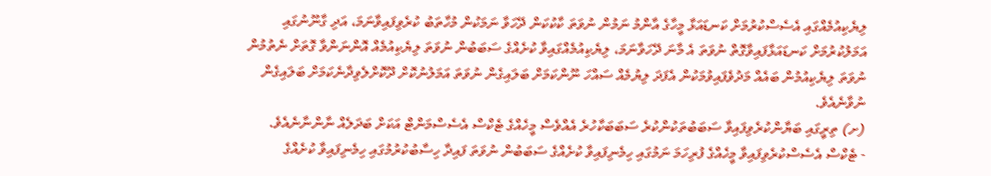ލިޔެކިއުމެއްގައި އެސެސްކުރުމަށް ކަނޑައަޅާ މީހާގެ އާންމު ނަމުން ނުވަތަ ކާކުކަން ދޭހަވާ ނަމަކުން މުހާތަބު ކުރެވިފައިވާނަމަ، އަދި ގާނޫނުގައި އަމަލުކުރުމަށް ކަނޑައަޅާފައިވާގޮތް ނުވަތަ އެ މާނަ ދޭހަވާނަމަ، ލިޔެކިއުމެއްގައިވާ ކުށެއްގެ ސަބަބުން ނުވަތަ ލިޔެކިއުމެއް އޮންނަންވާ ގޮތަށް ނެތުމުން ނުވަތަ ލިޔެކިއުމުން ބައެއް މަދުވެފައިވުމަކުން އެފަދަ ލިޔުމެއް ސައްހަ ނޫންކަމަށް ބަލައިގެން ނުވަތަ އަމަލުނުކޮށް ދޫކޮށްލެވިދާނެކަމަށް ބަލައިގެން ނުވާނެއެވެ.
(ށ) ތިރީގައި ބަޔާންކުރެވިފައިވާ ސަބަބުތަކުންކުރެ ސަބަބަކާހުރެ އެއްވެސް މީހެއްގެ ޓެކްސް އެސެސްމަންޓް އަކަށް ބަދަލެއް ނާންނާނެއެވެ.
- ޓެކްސް އެސެސްކުރެވިފައިވާ މީހެއްގެ ފުރިހަމަ ނަމުގައި ހިމެނިފައިވާ ކުށެއްގެ ސަބަބުން ނުވަތަ ފައިދާ ހިސާބުކުރުމުގައި ހިމެނިފައިވާ ކުށެއްގެ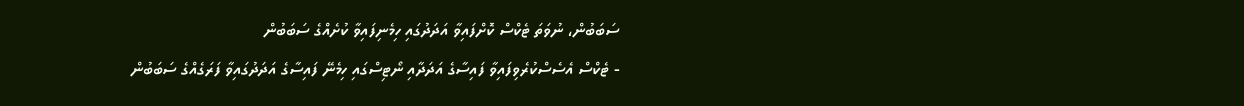ސަބަބުން، ނުވަތަ ޓެކްސް ކޮށްފައިވާ އަދަދުގައި ހިމެނިފައިވާ ކުށެއްގެ ސަބަބުން
- ޓެކްސް އެސެސްކުރެވިފައިވާ ފައިސާގެ އަދަދާއި ނޯޓިސްގައި ހިމެނޭ ފައިސާގެ އަދަދުގައިވާ ފަރަގެއްގެ ސަބަބުން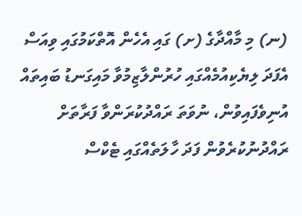(ނ) މި މާއްދާގެ (ށ) ގައި އެހެން އޮތްކަމުގައި ވިއަސް އެފަދަ ލިޔެކިއުމެއްގައި ހުރުންލާޒިމުވާ މައިގަނޑު ބައިތައް އުނިވެފައިވުން، ނުވަތަ ރައްދުކުރަންވާ ފަރާތަށް ރައްދުނުކުރެވުން ފަދަ ހާލަތެއްގައި ޓެކްސް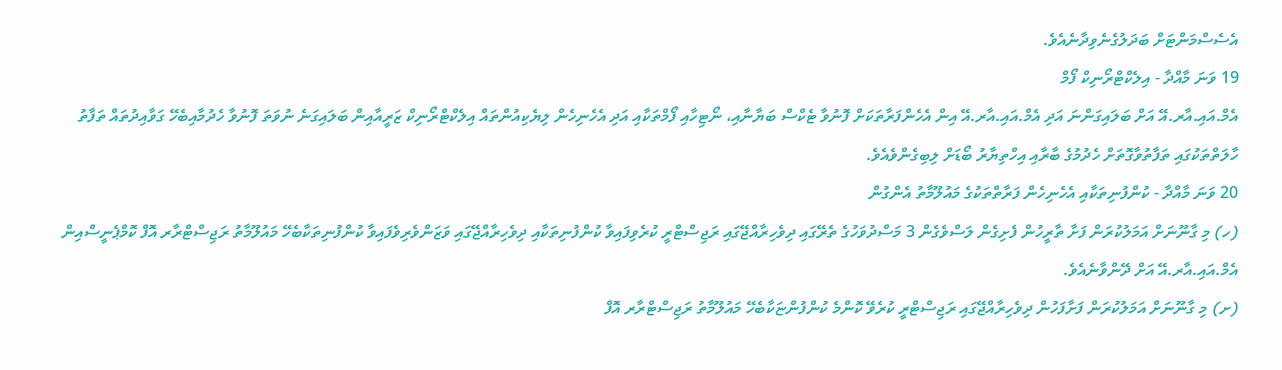އެސެސްމަންޓަށް ބަދަލުގެނެވިދާނެއެވެ.
19 ވަނަ މާއްދާ - އިލެކްޓްރޯނިކް ފޯމް
އެމް.އައި.އާރ.އޭ އަށް ބަލައިގަންނަ އަދި އެމް.އައި.އާރ.އޭ އިން އެހެންފަރާތަކަށް ފޮނުވާ ޓެކްސް ބަޔާނާއި، ނޯޓިހާއި ފޯމްތަކާއި އަދި އެހެނިހެން ލިޔެކިއުންތައް އިލެކްޓްރޯނިކް ޒަރީއާއިން ބަލައިގަނެ ނުވަތަ ފޮނުވާ ހެދުމާއިބެހޭ ގަވާއިދުތައް ތަފާތު ހާލަތްތަކުގައި ތަފާތުވާގޮތަށް ހެދުމުގެ ބާރާއި އިހްތިޔާރު ބޯޑަށް ލިބިގެންވެއެވެ.
20 ވަނަ މާއްދާ - ކުންފުނިތަކާއި އެހެނިހެން ފަރާތްތަކުގެ މައުލޫމާތު އެންގުން
(ހ) މި ގާނޫނަށް އަމަލުކުރަން ފަށާ ތާރީހުން ފެށިގެން ލަސްވެގެން 3 މަސްދުވަހުގެ ތެރޭގައި ދިވެހިރާއްޖޭގައި ރަޖިސްޓްރީ ކުރެވިފައިވާ ކުންފުނިތަކާއި ދިވެހިރާއްޖޭގައި ވަޒަންވެރިވެފައިވާ ކުންފުނިތަކާބެހޭ މައުލޫމާތު ރަޖިސްޓްރާރ އޮފް ކޮމްޕެނީސްއިން އެމް.އައި.އާރ.އޭ އަށް ދޭންވާނެއެވެ.
(ށ) މި ގާނޫނަށް އަމަލުކުރަން ފަށާފަހުން ދިވެހިރާއްޖޭގައި ރަޖިސްޓްރީ ކުރެވޭ ކޮންމެ ކުންފުންޏަކާބެހޭ މައުލޫމާތު ރަޖިސްޓްރާރ އޮފް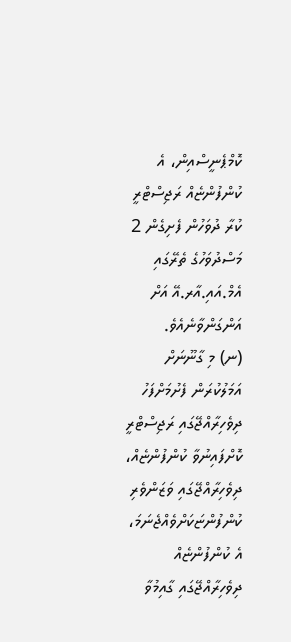ކޮމްޕެނީސްއިން، އެ ކުންފުންޏެއް ރަޖިސްޓްރީ ކުރާ ދުވަހުން ފެށިގެން 2 މަސްދުވަހުގެ ތެރޭގައި އެމް.އައި.އާރ.އޭ އަށް އަންގަންވާނެއެވެ.
(ނ) މި ގާނޫނަށް އަމަލުކުރަން ފެށުމަށްފަހު ދިވެހިރާއްޖޭގައި ރަޖިސްޓްރީ ކޮށްފައިނުވާ ކުންފުންޏެއް، ދިވެހިރާއްޖޭގައި ވަޒަންވެރި ކުންފުންޏަކަށްވެއްޖެނަމަ، އެ ކުންފުންޏެއް ދިވެހިރާއްޖޭގައި ގާއިމުވާ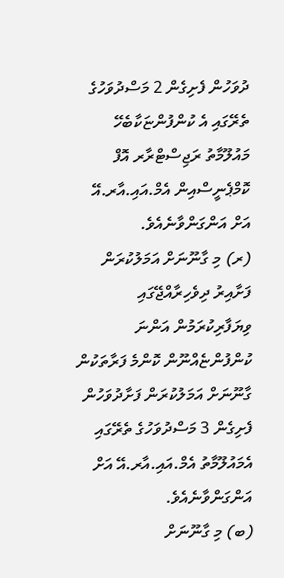ދުވަހުން ފެށިގެން 2 މަސްދުވަހުގެ ތެރޭގައި އެ ކުންފުންޏަކާބެހޭ މައުލޫމާތު ރަޖިސްޓްރާރ އޮފް ކޮމްޕެނީސްއިން އެމް.އައި.އާރ.އޭ އަށް އަންގަންވާނެއެވެ.
(ރ) މި ގާނޫނަށް އަމަލުކުރަން ފަށާއިރު ދިވެހިރާއްޖޭގައި ވިޔަފާރިކުރަމުން އަންނަ ކުންފުންޏެއްނޫން ކޮންމެ ފަރާތަކުން ގާނޫނަށް އަމަލުކުރަން ފަށާދުވަހުން ފެށިގެން 3 މަސްދުވަހުގެ ތެރޭގައި އެމައުލޫމާތު އެމް.އައި.އާރ.އޭ އަށް އަންގަންވާނެއެވެ.
(ބ) މި ގާނޫނަށް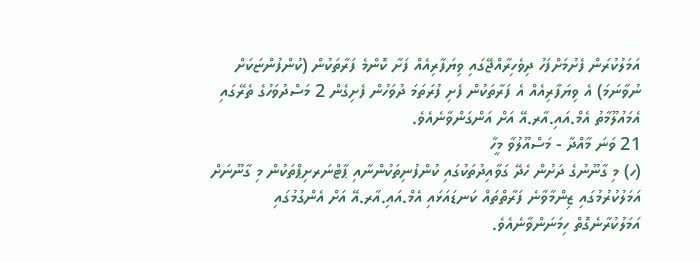އަމަލުކުރަން ފެށުމަށްފަހު ދިވެހިރާއްޖޭގައި ވިޔަފާރިއެއް ފަށާ ކޮންމެ ފަރާތަކުން (ކުންފުންޏަކަށް ނުވާނަމަ) އެ ވިޔަފާރިއެއް އެ ފަރާތަކުން ފެށި ފުރަތަމަ ދުވަހުން ފެށިގެން 2 މަސްދުވަހުގެ ތެރޭގައި އެމައުލޫމާތު އެމް.އައި.އާރ.އޭ އަށް އަންގަންވާނެއެވެ.
21 ވަނަ މާއްދާ - މަސްއޫލުވާ މީހާ
(ހ) މި ގާނޫނުގެ ދަށުން ހެދޭ ގަވާއިދުތަކުގައި ކުންފުނިތަކުންނާއި ޕާޓްނަރށިޕްތަކުން މި ގާނޫނަށް އަމަލުކުރުމުގައި ޒިންމާވާނެ ފަރާތްތައް ކަނޑައަޅައި އެމް.އައި.އާރ.އޭ އަށް އެންގުމުގައި އަމަލުކުރާނެގޮތް ހިމަނަންވާނެއެވެ.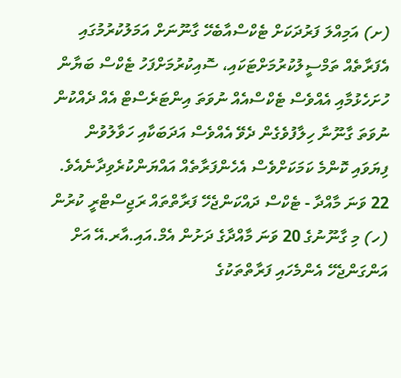(ށ) އަމިއްލަ ފަރުދަކަށް ޓެކްސްއާބެހޭ ގާނޫނަށް އަމަލުކުރުމުގައި އެފަރާތެއް ތަމްސީލުކުރުމަށްޓަކައި، ސޮއިކުރުމަށްފަހު ޓެކްސް ބަޔާން ހުށަހެޅުމާއި އެއްވެސް ޓެކްސްއެއް ނުވަތަ އިންޓަރެސްޓް އެއް ދެއްކުން ނުވަތަ ގާނޫނާ ހިލާފުވެގެން ދެވޭ އެއްވެސް އަދަބަކާއި ހަވާލުވުން ފިޔަވައި ކޮންމެ ކަމަކަށްވެސް އެހެންފަރާތެއް އައްޔަންކުރެވިދާނެއެވެ.
22 ވަނަ މާއްދާ - ޓެކްސް ދައްކަންޖެހޭ ފަރާތްތައް ރަޖިސްޓްރީ ކުރުން
(ހ) މި ގާނޫނުގެ 20 ވަނަ މާއްދާގެ ދަށުން އެމް.އައި.އާރ.އޭ އަށް އަންގަންޖެހޭ އެންމެހައި ފަރާތްތަކުގެ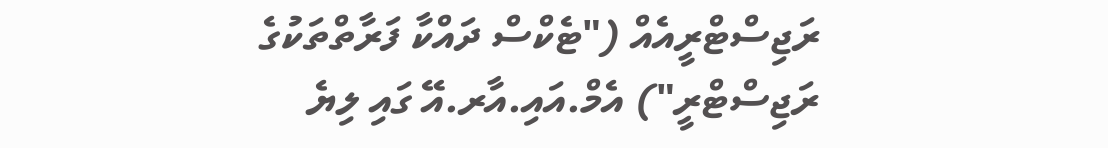ރަޖިސްޓްރީއެއް ("ޓެކްސް ދައްކާ ފަރާތްތަކުގެ ރަޖިސްޓްރީ") އެމް.އައި.އާރ.އޭ ގައި ލިޔެ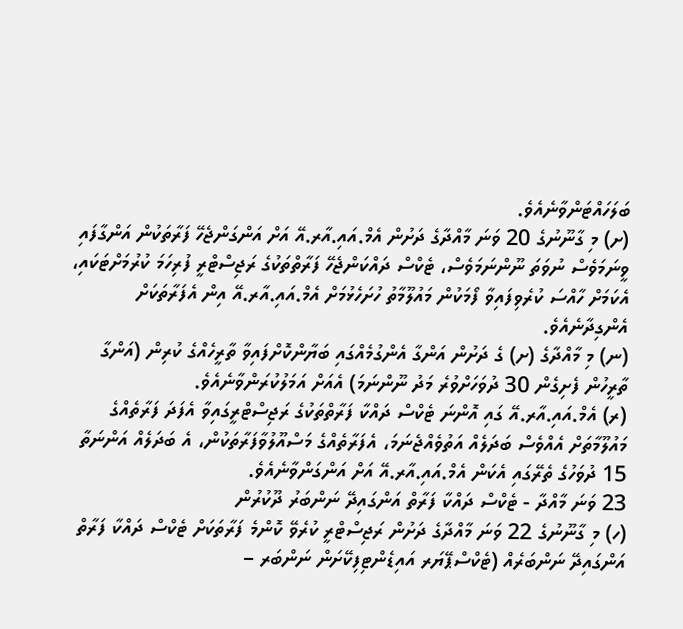ބަލަހައްޓަންވާނެއެވެ.
(ށ) މި ގާނޫނުގެ 20 ވަނަ މާއްދާގެ ދަށުން އެމް.އައި.އާރ.އޭ އަށް އަންގަންޖެހޭ ފަރާތަކުން އަންގާފައި ވީނަމަވެސް ނުވަތަ ނޫންނަމަވެސް، ޓެކްސް ދައްކަންޖެހޭ ފަރާތްތަކުގެ ރަޖިސްޓްރީ ފުރިހަމަ ކުރުމަށްޓަކައި، އެކަމަށް ހާއްސަ ކުރެވިފައިވާ ފޯމަކުން މައުލޫމާތު ހުށަހެޅުމަށް އެމް.އައި.އާރ.އޭ އިން އެފަރާތަކަށް އެންގިދާނެއެވެ.
(ނ) މި މާއްދާގެ (ށ) ގެ ދަށުން އަންގާ އެންގުމެއްގައި ބަޔާންކޮށްފައިވާ ތާރީހެއްގެ ކުރިން (އަންގާ ތާރީހުން ފެށިގެން 30 ދުވަހަށްވުރެ މަދު ނޫންނަމަ) އެއަށް އަމަލުކުރަންވާނެއެވެ.
(ރ) އެމް.އައި.އާރ.އޭ ގައި އޮންނަ ޓެކްސް ދައްކާ ފަރާތްތަކުގެ ރަޖިސްޓްރީގައިވާ އެފަދަ ފަރާތެއްގެ މައުލޫމާތަށް އެއްވެސް ބަދަލެއް އަތުވެއްޖެނަމަ، އެފަރާތެއްގެ މަސްއޫލުވާފަރާތަކުން، އެ ބަދަލެއް އަންނަތާ 15 ދުވަހުގެ ތެރޭގައި އެކަން އެމް.އައި.އާރ.އޭ އަށް އަންގަންވާނެއެވެ.
23 ވަނަ މާއްދާ - ޓެކްސް ދައްކާ ފަރާތް އަންގައިދޭ ނަންބަރު ދޫކުރުން
(ހ) މި ގާނޫނުގެ 22 ވަނަ މާއްދާގެ ދަށުން ރަޖިސްޓްރީ ކުރެވޭ ކޮންމެ ފަރާތަކަށް ޓެކްސް ދައްކާ ފަރާތް އަންގައިދޭ ނަންބަރެއް (ޓެކްސްޕޭޔަރ އައިޑެންޓިފިކޭށަން ނަންބަރ –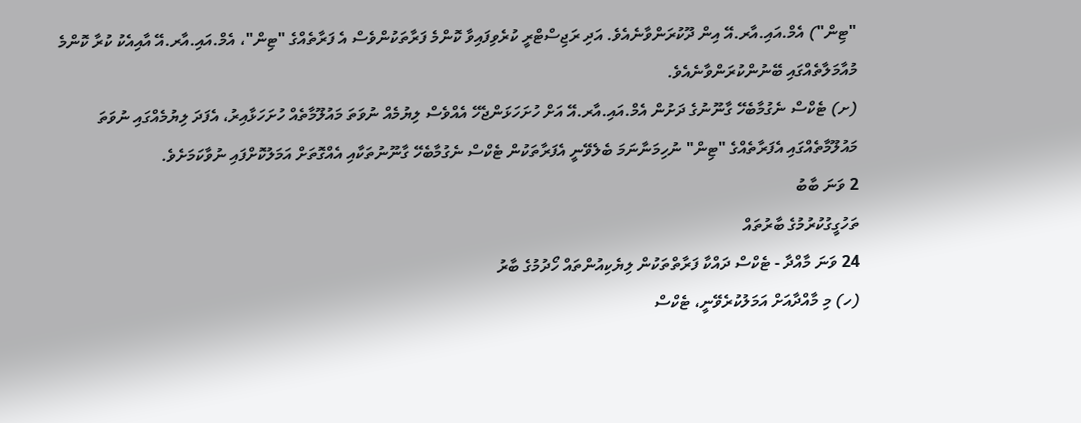"ޓިން") އެމް.އައި.އާރ.އޭ އިން ދޫކުރަންވާނެއެވެ. އަދި ރަޖިސްޓްރީ ކުރެވިފައިވާ ކޮންމެ ފަރާތަކުންވެސް އެ ފަރާތެއްގެ "ޓިން"، އެމް.އައި.އާރ.އޭ އާއިއެކު ކުރާ ކޮންމެ މުއާމަލާތެއްގައި ބޭނުންކުރަންވާނެއެވެ.
(ށ) ޓެކްސް ނެގުމާބެހޭ ގާނޫނުގެ ދަށުން އެމް.އައި.އާރ.އޭ އަށް ހުށަހަޅަންޖެހޭ އެއްވެސް ލިޔުމެއް ނުވަތަ މައުލޫމާތެއް ހުށަހަޅާއިރު، އެފަދަ ލިޔުމެއްގައި ނުވަތަ މައުލޫމާތެއްގައި އެފަރާތެއްގެ "ޓިން" ނުހިމަނާނަމަ ބެލެވޭނީ އެފަރާތަކުން ޓެކްސް ނެގުމާބެހޭ ގާނޫނުތަކާއި އެއްގޮތަށް އަމަލުކޮށްފައި ނުވާކަމަށެވެ.
2 ވަނަ ބާބު
ތަހުގީގުކުރުމުގެ ބާރުތައް
24 ވަނަ މާއްދާ - ޓެކްސް ދައްކާ ފަރާތްތަކުން ލިޔެކިއުންތައް ހޯދުމުގެ ބާރު
(ހ) މި މާއްދާއަށް އަމަލުކުރެވޭނީ، ޓެކްސް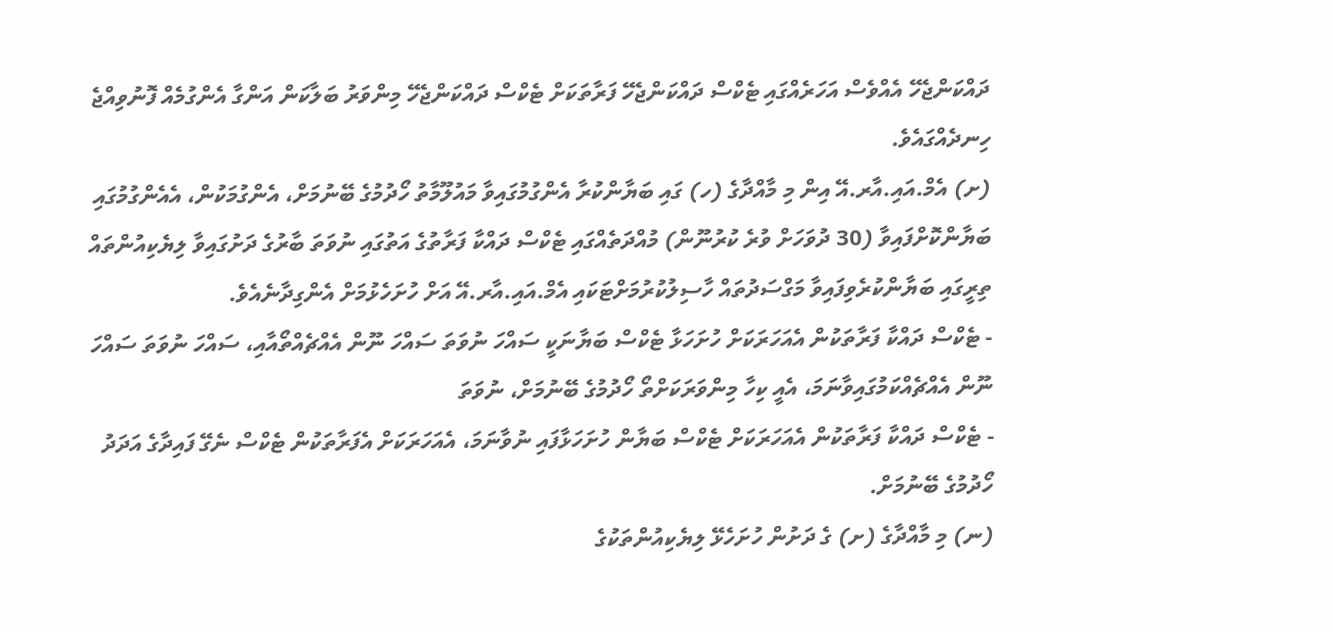ދައްކަންޖެހޭ އެއްވެސް އަހަރެއްގައި ޓެކްސް ދައްކަންޖެހޭ ފަރާތަކަށް ޓެކްސް ދައްކަންޖެހޭ މިންވަރު ބަލާކަން އަންގާ އެންގުމެއް ފޮނުވިއްޖެ ހިނދެއްގައެވެ.
(ށ) އެމް.އައި.އާރ.އޭ އިން މި މާއްދާގެ (ހ) ގައި ބަޔާންކުރާ އެންގުމުގައިވާ މައުލޫމާތު ހޯދުމުގެ ބޭނުމަށް، އެންގުމަކުން، އެއެންގުމުގައި ބަޔާންކޮށްފައިވާ (30 ދުވަހަށް ވުރެ ކުރުނޫން) މުއްދަތެއްގައި ޓެކްސް ދައްކާ ފަރާތުގެ އަތުގައި ނުވަތަ ބާރުގެ ދަށުގައިވާ ލިޔެކިއުންތައް ތިރީގައި ބަޔާންކުރެވިފައިވާ މަގްސަދުތައް ހާސިލުކުރުމަށްޓަކައި އެމް.އައި.އާރ.އޭ އަށް ހުށަހެޅުމަށް އެންގިދާނެއެވެ.
- ޓެކްސް ދައްކާ ފަރާތަކުން އެއަހަރަކަށް ހުށަހަޅާ ޓެކްސް ބަޔާނަކީ ސައްހަ ނުވަތަ ސައްހަ ނޫން އެއްޗެއްތޯއާއި، ސައްހަ ނުވަތަ ސައްހަ ނޫން އެއްޗެއްކަމުގައިވާނަމަ، އެއީ ކިހާ މިންވަރަކަށްތޯ ހޯދުމުގެ ބޭނުމަށް، ނުވަތަ
- ޓެކްސް ދައްކާ ފަރާތަކުން އެއަހަރަކަށް ޓެކްސް ބަޔާން ހުށަހަޅާފައި ނުވާނަމަ، އެއަހަރަކަށް އެފަރާތަކުން ޓެކްސް ނެގޭ ފައިދާގެ އަދަދު ހޯދުމުގެ ބޭނުމަށް.
(ނ) މި މާއްދާގެ (ށ) ގެ ދަށުން ހުށަހެޅޭ ލިޔެކިއުންތަކުގެ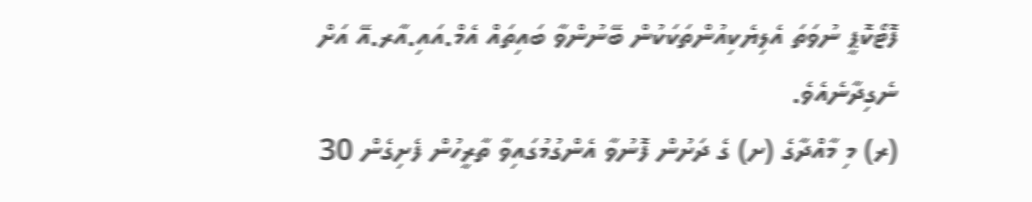ފޮޓޯކޮޕީ ނުވަތަ އެލިޔެކިއުންތަކަކުން ބޭނުންވާ ބައިތައް އެމް.އައި.އާރ.އޭ އަށް ނެގިދާނެއެވެ.
(ރ) މި މާއްދާގެ (ށ) ގެ ދަށުން ފޮނުވާ އެންގުމުގައިވާ ތާރީހުން ފެށިގެން 30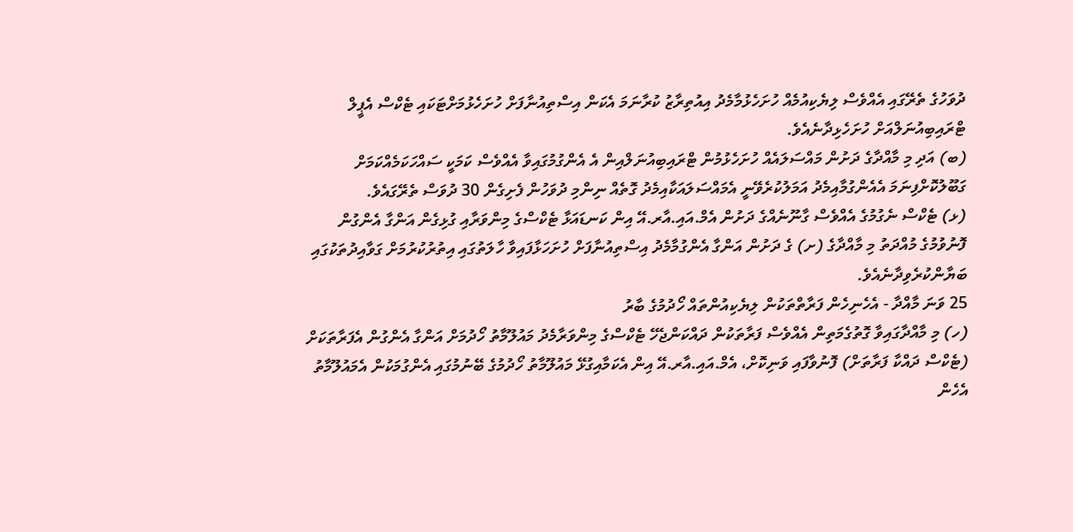ދުވަހުގެ ތެރޭގައި އެއްވެސް ލިޔެކިއުމެއް ހުށަހެޅުމާމެދު އިއުތިރާޒު ކުރާނަމަ އެކަން އިސްތިއުނާފަށް ހުށަހެޅުމަށްޓަކައި ޓެކްސް އެޕީލް ޓްރައިބިއުނަލްއަށް ހުށަހެޅިދާނެއެވެ.
(ބ) އަދި މި މާއްދާގެ ދަށުން މައްސަލައެއް ހުށަހެޅުމުން ޓްރައިބިއުނަލްއިން އެ އެންގުމުގައިވާ އެއްވެސް ކަމަކީ ސައްހަކަމެއްކަމަށް ގަބޫލުކޮށްފިނަމަ އެއެންގުމާއިމެދު އަމަލުކުރެވޭނީ އެމައްސަލައަކާއިމެދު ގޮތެއް ނިންމި ދުވަހުން ފެށިގެން 30 ދުވަސް ތެރޭގައެވެ.
(ޅ) ޓެކްސް ނެގުމުގެ އެއްވެސް ގާނޫނެއްގެ ދަށުން އެމް.އައި.އާރ.އޭ އިން ކަނޑައަޅާ ޓެކްސްގެ މިންވަރާއި ގުޅިގެން އަންގާ އެންގުން ފޮނުވުމުގެ މުއްދަތު މި މާއްދާގެ (ށ) ގެ ދަށުން އަންގާ އެންގުމާމެދު އިސްތިއުނާފަށް ހުށަހަޅާފައިވާ ހާލަތުގައި އިތުރުކުރުމަށް ގަވާއިދުތަކުގައި ބަޔާންކުރެވިދާނެއެވެ.
25 ވަނަ މާއްދާ - އެހެނިހެން ފަރާތްތަކުން ލިޔެކިއުންތައް ހޯދުމުގެ ބާރު
(ހ) މި މާއްދާގައިވާ ގޮތުގެމަތިން އެއްވެސް ފަރާތަކުން ދައްކަންޖެހޭ ޓެކްސްގެ މިންވަރާމެދު މައުލޫމާތު ހޯދުމަށް އަންގާ އެންގުން އެފަރާތަކަށް (ޓެކްސް ދައްކާ ފަރާތަށް) ފޮނުވާފައި ވަނިކޮށް، އެމް.އައި.އާރ.އޭ އިން އެކަމާއިގުޅޭ މައުލޫމާތު ހޯދުމުގެ ބޭނުމުގައި އެންގުމަކުން އެމައުލޫމާތު އެހެން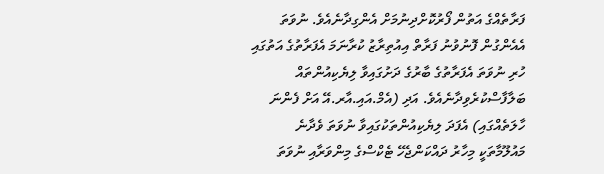ފަރާތެއްގެ އަތުން ފޯރުކޮށްދިނުމަށް އެންގިދާނެއެވެ. ނުވަތަ އެއެންގުން ފޮނުވުނު ފަރާތް އިއުތިރާޒު ކުރާނަމަ އެފަރާތުގެ އަތުގައި ހުރި ނުވަތަ އެފަރާތުގެ ބާރުގެ ދަށުގައިވާ ލިޔެކިއުންތައް ބަލާފާސްކުރެވިދާނެއެވެ. އަދި (އެމް.އައި.އާރ.އޭ އަށް ފެންނަ ހާލަތެއްގައި) އެފަދަ ލިޔެކިއުންތަކުގައިވާ ނުވަތަ ވެދާނެ މައުލޫމާތަކީ މިހާރު ދައްކަންޖެހޭ ޓެކްސްގެ މިންވަރާއި ނުވަތަ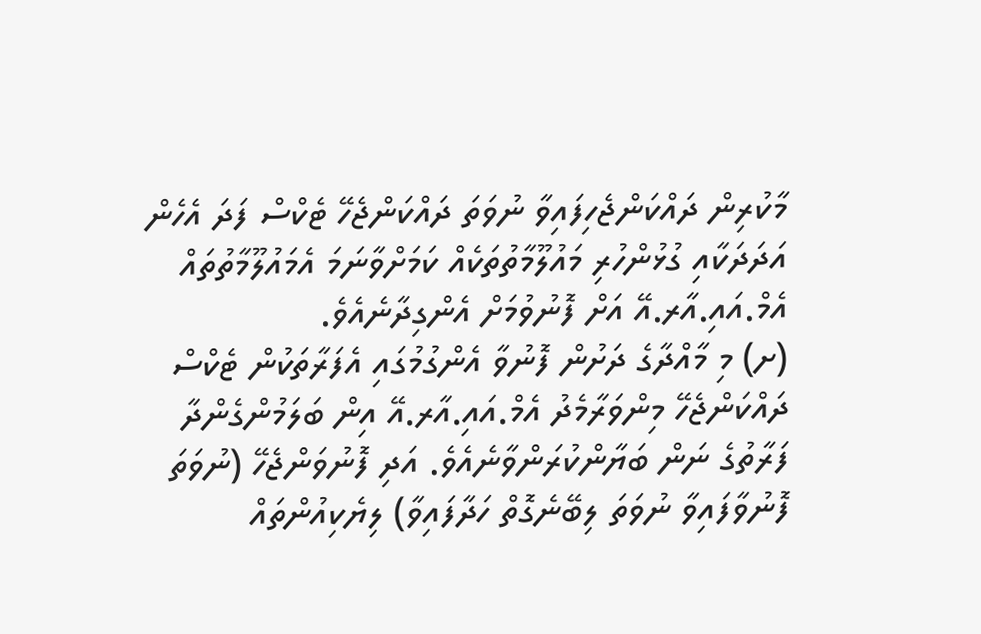މާކުރިން ދައްކަންޖެހިފައިވާ ނުވަތަ ދައްކަންޖެހޭ ޓެކްސް ފަދަ އެހެން އަދަދަކާއި ގުޅުންހުރި މައުލޫމާތުތަކެއް ކަމަށްވާނަމަ އެމައުލޫމާތުތައް އެމް.އައި.އާރ.އޭ އަށް ފޮނުވުމަށް އެންގިދާނެއެވެ.
(ށ) މި މާއްދާގެ ދަށުން ފޮނުވާ އެންގުމުގައި އެފަރާތަކުން ޓެކްސް ދައްކަންޖެހޭ މިންވަރާމެދު އެމް.އައި.އާރ.އޭ އިން ބަލަމުންގެންދާ ފަރާތުގެ ނަން ބަޔާންކުރަންވާނެއެވެ. އަދި ފޮނުވަންޖެހޭ (ނުވަތަ ފޮނުވާފައިވާ ނުވަތަ ލިބޭނެގޮތް ހަދާފައިވާ) ލިޔެކިއުންތައް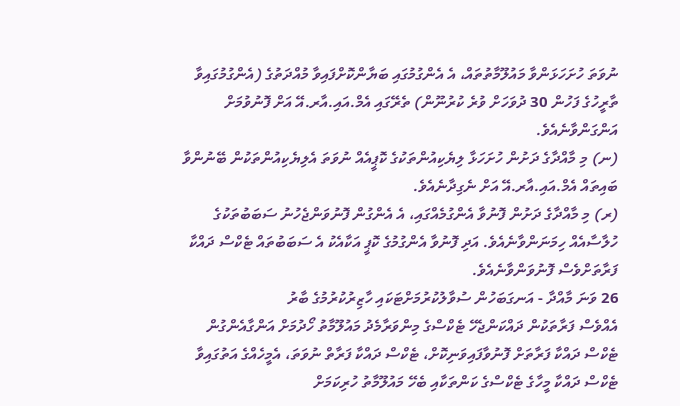ނުވަތަ ހުށަހަޅަންވާ މައުލޫމާތުތައް، އެ އެންގުމުގައި ބަޔާންކޮށްފައިވާ މުއްދަތުގެ (އެންގުމުގައިވާ ތާރީހުގެ ފަހުން 30 ދުވަހަށް ވުރެ ކުރުނޫން) ތެރޭގައި އެމް.އައި.އާރ.އޭ އަށް ފޮނުވުމަށް އަންގަންވާނެއެވެ.
(ނ) މި މާއްދާގެ ދަށުން ހުށަހަޅާ ލިޔެކިއުންތަކުގެ ކޮޕީއެއް ނުވަތަ އެލިޔެކިއުންތަކުން ބޭނުންވާ ބައިތައް އެމް.އައި.އާރ.އޭ އަށް ނެގިދާނެއެވެ.
(ރ) މި މާއްދާގެ ދަށުން ފޮނުވާ އެންގުމެއްގައި، އެ އެންގުން ފޮނުވަންޖެހުނު ސަބަބުތަކުގެ ހުލާސާއެއް ހިމަނަންވާނެއެވެ. އަދި ފޮނުވާ އެންގުމުގެ ކޮޕީ އަކާއެކު އެ ސަބަބުތައް ޓެކްސް ދައްކާ ފަރާތަށްވެސް ފޮނުވަންވާނެއެވެ.
26 ވަނަ މާއްދާ - އަނގަބަހުން ސުވާލުކުރުމަށްޓަކައި ހާޒިރުކުރުމުގެ ބާރު
އެއްވެސް ފަރާތަކުން ދައްކަންޖެހޭ ޓެކްސްގެ މިންވަރާމެދު މައުލޫމާތު ހޯދުމަށް އަންގާއެންގުން ޓެކްސް ދައްކާ ފަރާތަށް ފޮނުވާފައިވަނިކޮށް، ޓެކްސް ދައްކާ ފަރާތް ނުވަތަ، އެމީހެއްގެ އަތުގައިވާ ޓެކްސް ދައްކާ މީހާގެ ޓެކްސްގެ ކަންތަކާއި ބެހޭ މައުލޫމާތު ހުރިކަމަށް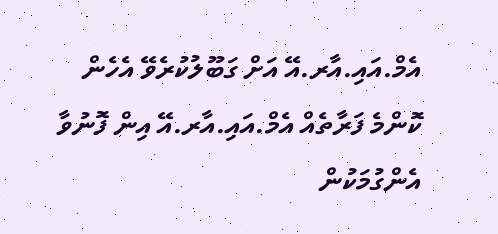އެމް.އައި.އާރ.އޭ އަށް ގަބޫލުކުރެވޭ އެހެން ކޮންމެ ފަރާތެއް އެމް.އައި.އާރ.އޭ އިން ފޮނުވާ އެންގުމަކުން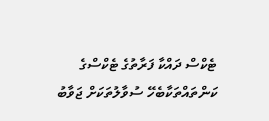ޓެކްސް ދައްކާ ފަރާތުގެ ޓެކްސްގެ ކަންތައްތަކާބެހޭ ސުވާލުތަކަށް ޖަވާބު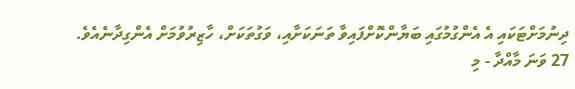ދިނުމަށްޓަކައި އެ އެންގުމުގައި ބަޔާންކޮށްފައިވާ ތަނަކަށާއި، ވަގުތަކަށް، ހާޒިރުވުމަށް އެންގިދާނެއެވެ.
27 ވަނަ މާއްދާ - މި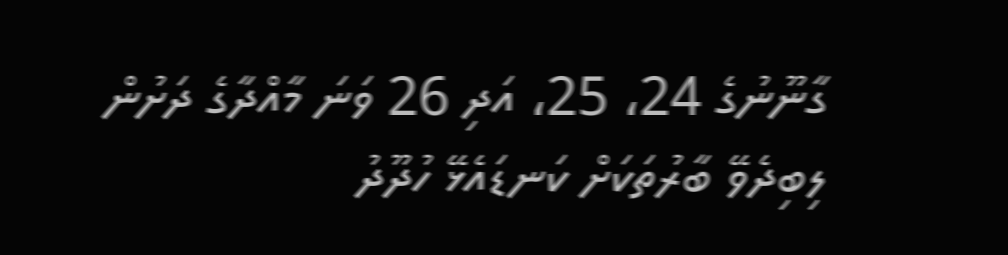ގާނޫނުގެ 24، 25، އަދި 26 ވަނަ މާއްދާގެ ދަށުން ލިބިދެވޭ ބާރުތަކަށް ކަނޑައެޅޭ ހުދޫދު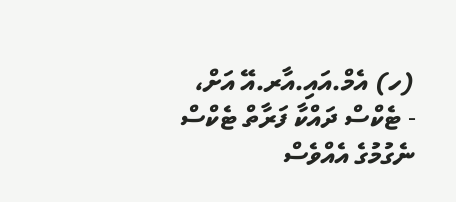(ހ) އެމް.އައި.އާރ.އޭ އަށް،
- ޓެކްސް ދައްކާ ފަރާތް ޓެކްސް ނެގުމުގެ އެއްވެސް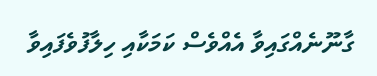ގާނޫނެއްގައިވާ އެއްވެސް ކަމަކާއި ހިލާފުވެފައިވާ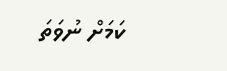ކަމަށް ނުވަތަ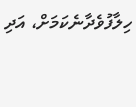ހިލާފުވެދާނެކަމަށް، އަދި